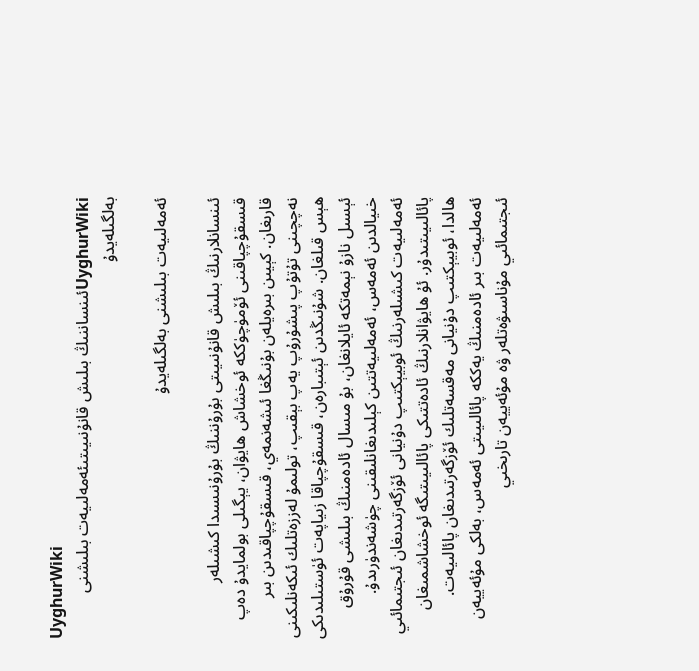UyghurWiki
UyghurWikiئىنساننىڭ بىلىش قانۇنىيىتىئەمەلىيەت بىلىشنى بەلگىلەيدۇ

ئەمەلىيەت بىلىشنى بەلگىلەيدۇ

ئىنسانلارنىڭ بىلىش قانۇنىيىتى بۇرۇننىڭ بۇرۇنىسىدا كىشىلەر قىسقۇچپاقىنى ئۆمۈچۈككە ئوخشاش ھايۋان، يېگىلى بولمايدۇ دەپ قارىغان. كېيىن بىرەيلەن بۇنىڭغا ئىشەنمەي، قىسقۇچپاقىدىن بىر نەچچىنى تۇتۇپ پىشۇرۇپ يەپ بېقىپ، تولىمۇ لەززەتلىك ئىكەنلىكىنى ھېس قىلغان. شۇنىڭدىن ئېتىبارەن، قىسقۇچپاقا زىياپەت ئۈستىلىدىكى ئېسىل نازۇ نېمەتكە ئايلانغان، بۇ مىسال ئادەمنىڭ بىلىشى قۇرۇق خىيالدىن ئەمەس، ئەمەلىيەتتىن كېلىدىغانلىقىنى چۈشەندۈرىدۇ. ئەمەلىيەت كىشىلەرنىڭ ئوبيېكتىپ دۇنيانى ئۆزگەرتىدىغان ئىجتىمائىي پائالىيىتىدۇر. ئۇ ھايۋانلارنىڭ ئادەتتىكى پائالىيىتىگە ئوخشاشمىغان ھالدا، ئوبيېكتىپ دۇنيانى مەقسەتلىك ئۆزگەرتىدىغان پائالىيەت. ئەمەلىيەت بىر ئادەمنىڭ يەككە پائالىيىتى ئەمەس، بەلكى مۇئەييەن ئىجتىمائىي مۇناسىۋەتلەر ۋە مۇئەييەن تارىخىي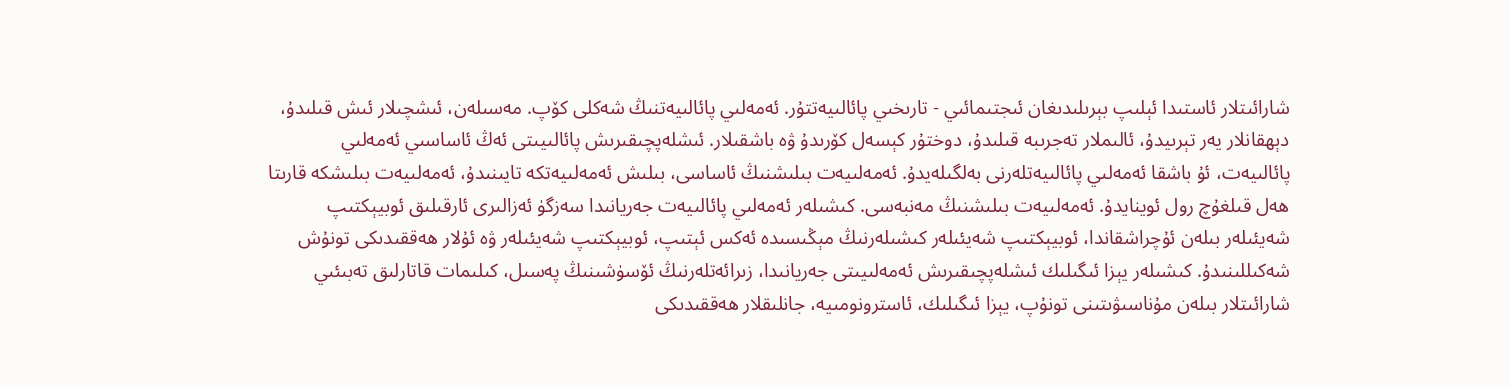شارائىتلار ئاستىدا ئېلىپ بېرىلىدىغان ئىجتىمائىي - تارىخىي پائالىيەتتۇر. ئەمەلىي پائالىيەتنىڭ شەكلى كۆپ. مەسىلەن، ئىشچىلار ئىش قىلىدۇ، دېھقانلار يەر تېرىيدۇ، ئالىملار تەجرىبە قىلىدۇ، دوختۇر كېسەل كۆرىدۇ ۋە باشقىلار. ئىشلەپچىقىرىش پائالىيىتى ئەڭ ئاساسىي ئەمەلىي پائالىيەت، ئۇ باشقا ئەمەلىي پائالىيەتلەرنى بەلگىلەيدۇ. ئەمەلىيەت بىلىشنىڭ ئاساسى، بىلىش ئەمەلىيەتكە تايىنىدۇ، ئەمەلىيەت بىلىشكە قارىتا ھەل قىلغۇچ رول ئوينايدۇ. ئەمەلىيەت بىلىشنىڭ مەنبەسى. كىشىلەر ئەمەلىي پائالىيەت جەريانىدا سەزگۈ ئەزالىرى ئارقىلىق ئوبيېكتىپ شەيئىلەر بىلەن ئۇچراشقاندا، ئوبيېكتىپ شەيئىلەر كىشىلەرنىڭ مېڭىسىدە ئەكس ئېتىپ، ئوبيېكتىپ شەيئىلەر ۋە ئۇلار ھەققىدىكى تونۇش شەكىللىنىدۇ. كىشىلەر يېزا ئىگىلىك ئىشلەپچىقىرىش ئەمەلىيىتى جەريانىدا، زىرائەتلەرنىڭ ئۆسۈشىنىڭ پەسىل، كىلىمات قاتارلىق تەبىئىي شارائىتلار بىلەن مۇناسىۋىتىنى تونۇپ، يېزا ئىگىلىك، ئاسترونومىيە، جانلىقلار ھەققىدىكى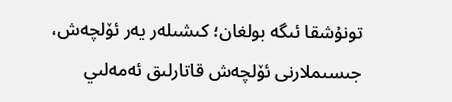تونۇشقا ئىگە بولغان؛ كىشىلەر يەر ئۆلچەش، جىسىملارنى ئۆلچەش قاتارلىق ئەمەلىي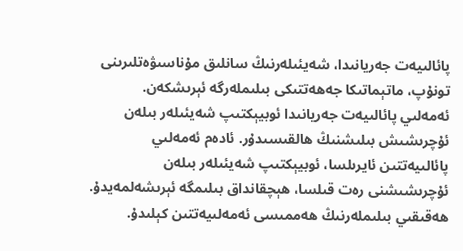پائالىيەت جەريانىدا، شەيئىلەرنىڭ سانلىق مۇناسىۋەتلىرىنى تونۇپ، ماتېماتىكا جەھەتتىكى بىلىملەرگە ئېرىشكەن. ئەمەلىي پائالىيەت جەريانىدا ئوبيېكتىپ شەيئىلەر بىلەن ئۇچرىشىش بىلىشنىڭ ھالقىسىدۇر. ئادەم ئەمەلىي پائالىيەتتىن ئايرىلسا، ئوبيېكتىپ شەيئىلەر بىلەن ئۇچرىشىشنى رەت قىلسا، ھېچقانداق بىلىمگە ئېرىشەلمەيدۇ. ھەقىقىي بىلىملەرنىڭ ھەممىسى ئەمەلىيەتتىن كېلىدۇ.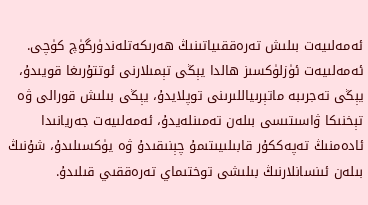ئەمەلىيەت بىلىش تەرەققىياتىنىڭ ھەرىكەتلەندۈرگۈچ كۈچى. ئەمەلىيەت ئۈزلۈكسىز ھالدا يېڭى تېمىلارنى ئوتتۇرىغا قويىدۇ، يېڭى تەجرىبە ماتېرىياللىرىنى توپلايدۇ، يېڭى بىلىش قورالى ۋە تېخنىكا ۋاسىتىسى بىلەن تەمىنلەيدۇ، ئەمەلىيەت جەريانىدا ئادەمنىڭ تەپەككۇر قابىلىيىتىمۇ چېنىقىدۇ ۋە يۈكسىلىدۇ، شۇنىڭ بىلەن ئىنسانلارنىڭ بىلىشى توختىماي تەرەققىي قىلىدۇ.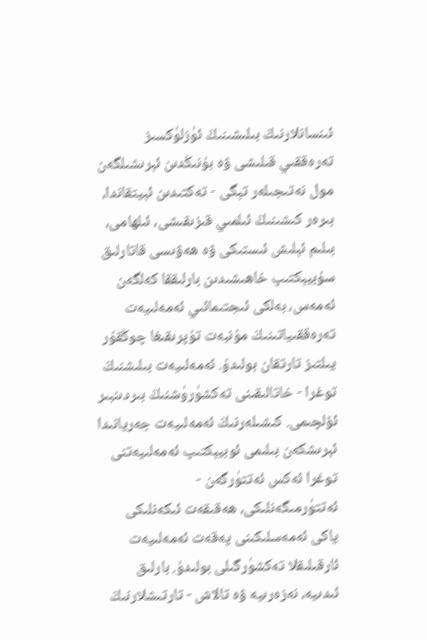ئىنسانلارنىڭ بىلىشىنىڭ ئۈزلۈكسىز تەرەققىي قىلىشى ۋە بۇنىڭدىن ئېرىشىلگەن مول نەتىجىلەر تېگى - تەكتىدىن ئېيتقاندا، بىرەر كىشىنىڭ ئىلمىي قىزىقىشى، ئىلھامى، بىلىم ئېلىش ئىستىكى ۋە ھەۋىسى قاتارلىق سۇبيېكتىپ خاھىشىدىن بارلىققا كەلگەن ئەمەس، بەلكى ئىجتىمائىي ئەمەلىيەت تەرەققىياتىنىڭ مۇنبەت تۇپرىقىغا چوڭقۇر يىلتىز تارتقان بولىدۇ. ئەمەلىيەت بىلىشنىڭ توغرا - خاتالىقىنى تەكشۈرۈشنىڭ بىردىنبىر ئۆلچىمى. كىشىلەرنىڭ ئەمەلىيەت جەريانىدا ئېرىشكەن بىلىمى ئوبيېكتىپ ئەمەلىيەتنى توغرا ئەكس ئەتتۈرگەن - ئەتتۈرمىگەنلىكى، ھەقىقەت ئىكەنلىكى ياكى ئەمەسلىكىنى پەقەت ئەمەلىيەت ئارقىلىقلا تەكشۈرگىلى بولىدۇ. بارلىق ئىدىيە، نەزەرىيە ۋە تالاش - تارتىشلارنىڭ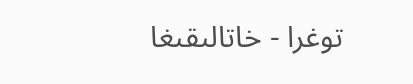توغرا - خاتالىقىغا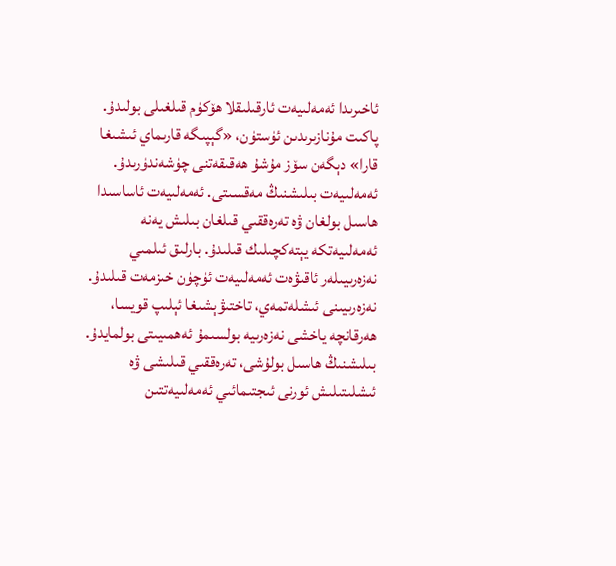ئاخىرىدا ئەمەلىيەت ئارقىلىقلا ھۆكۈم قىلغىلى بولىدۇ. پاكىت مۇنازىرىدىن ئۈستۈن، «گېپىگە قارىماي ئىشىغا قارا» دېگەن سۆز مۇشۇ ھەقىقەتنى چۈشەندۈرىدۇ. ئەمەلىيەت بىلىشنىڭ مەقسىتى. ئەمەلىيەت ئاساسىدا ھاسىل بولغان ۋە تەرەققىي قىلغان بىلىش يەنە ئەمەلىيەتكە يېتەكچىلىك قىلىدۇ. بارلىق ئىلمىي نەزەرىيىلەر ئاقىۋەت ئەمەلىيەت ئۈچۈن خىزمەت قىلىدۇ. نەزەرىيىنى ئىشلەتمەي، تاختىۋېشىغا ئېلىپ قويسا، ھەرقانچە ياخشى نەزەرىيە بولسىمۇ ئەھمىيىتى بولمايدۇ. بىلىشنىڭ ھاسىل بولۇشى، تەرەققىي قىلىشى ۋە ئىشلىتىلىش ئورنى ئىجتىمائىي ئەمەلىيەتتىن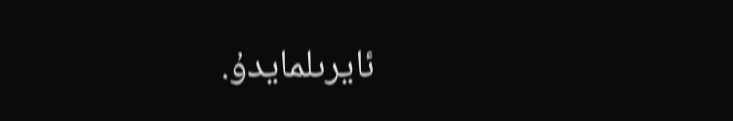ئايرىلمايدۇ.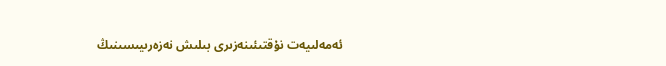ئەمەلىيەت نۇقتىئىنەزىرى بىلىش نەزەرىيىسىنىڭ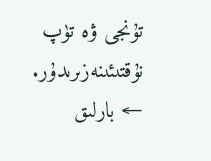تۇنجى ۋە تۈپ نۇقتىئىنەزىرىدۇر.
← بارلىق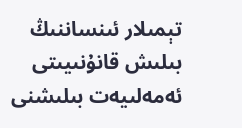تېمىلار ئىنساننىڭ بىلىش قانۇنىيىتى
ئەمەلىيەت بىلىشنى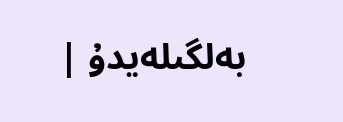بەلگىلەيدۇ |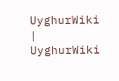UyghurWiki | UyghurWiki